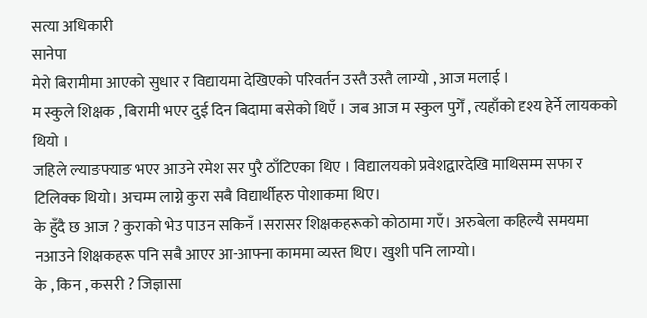सत्या अधिकारी
सानेपा
मेरो बिरामीमा आएको सुधार र विद्यायमा देखिएको परिवर्तन उस्तै उस्तै लाग्यो , आज मलाई ।
म स्कुले शिक्षक , बिरामी भएर दुई दिन बिदामा बसेको थिएँ । जब आज म स्कुल पुगेँ , त्यहाँको दृश्य हेर्ने लायकको थियो ।
जहिले ल्याङफ्याङ भएर आउने रमेश सर पुरै ठाँटिएका थिए । विद्यालयको प्रवेशद्वारदेखि माथिसम्म सफा र टिलिक्क थियो। अचम्म लाग्ने कुरा सबै विद्यार्थीहरु पोशाकमा थिए।
के हुँदै छ आज ? कुराको भेउ पाउन सकिनँ ।सरासर शिक्षकहरूको कोठामा गएँ। अरुबेला कहिल्यै समयमा नआउने शिक्षकहरू पनि सबै आएर आ-आफ्ना काममा व्यस्त थिए। खुशी पनि लाग्यो।
के , किन , कसरी ? जिज्ञासा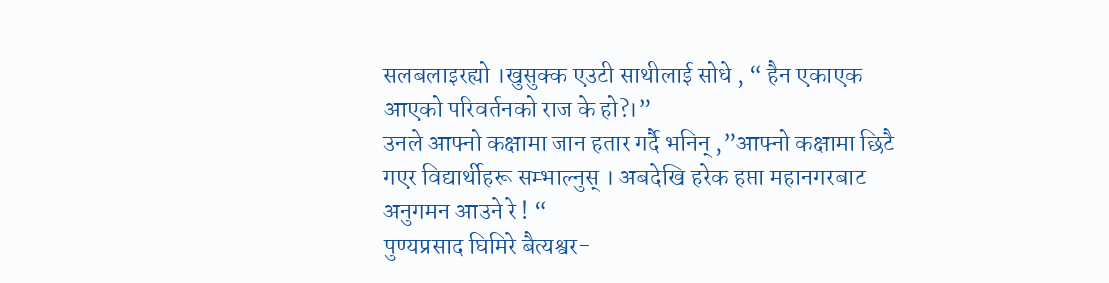सलबलाइरह्यो ।खुसुक्क एउटी साथीलाई सोधे , “ हैन एकाएक आएको परिवर्तनको राज के हो?।”
उनले आफ्नो कक्षामा जान हतार गर्दै भनिन् ,”आफ्नो कक्षामा छिटै गएर विद्यार्थीहरू सम्भाल्नुस् । अबदेखि हरेक हप्ता महानगरबाट अनुगमन आउने रे ! “
पुण्यप्रसाद घिमिरे बैत्यश्वर-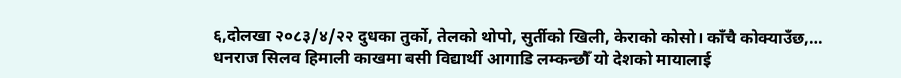६,दोलखा २०८३/४/२२ दुधका तुर्को, तेलको थोपो, सुर्तीको खिली, केराको कोसो। काँचै कोक्याउँछ,…
धनराज सिलव हिमाली काखमा बसी विद्यार्थी आगाडि लम्कन्छौँ यो देशको मायालाई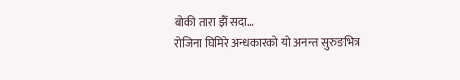बोकी तारा झैँ सदा…
रोजिना घिमिरे अन्धकारको यो अनन्त सुरुङभित्र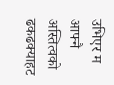उभिएर म आफ्नै अस्तित्वको ढकढक्याहट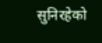सुनिरहेको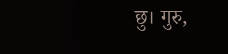छु। गुरु,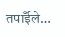तपाईँले…